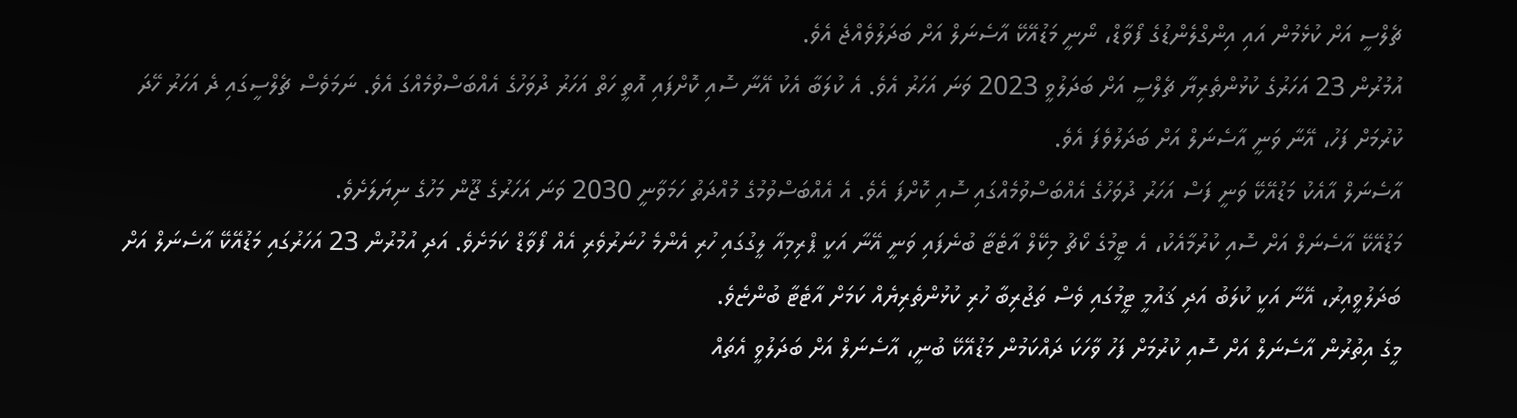ޗެލްސީ އަށް ކުޅެމުން އައި އިންގްލެންޑުގެ ފޯވާޑް، ނޯނީ މަޑުއޭކޭ އާސެނަލް އަށް ބަދަލުވެއްޖެ އެވެ.
އުމުރުން 23 އަހަރުގެ ކުޅުންތެރިޔާ ޗެލްސީ އަށް ބަދަލުވީ 2023 ވަނަ އަހަރު އެވެ. އެ ކުލަބާ އެކު އޭނާ ސޮއި ކޮށްފައި އޮތީ ހަތް އަހަރު ދުވަހުގެ އެއްބަސްވުމެއްގަ އެވެ. ނަމަވެސް ޗެލްސީގައި ދެ އަހަރު ހޭދަ ކުރުމަށް ފަހު، އޭނާ ވަނީ އާސެނަލް އަށް ބަދަލުވެފަ އެވެ.
އާސެނަލް އާއެކު މަޑުއޭކޭ ވަނީ ފަސް އަހަރު ދުވަހުގެ އެއްބަސްވުމެއްގައި ސޮއި ކޮށްފަ އެވެ. އެ އެއްބަސްވުމުގެ މުއްދަތު ހަމަވާނީ 2030 ވަނަ އަހަރުގެ ޖޫން މަހުގެ ނިޔަލަށެވެ.
މަޑުއޭކޭ އާސެނަލް އަށް ސޮއި ކުރުމާއެކު، އެ ޓީމުގެ ކޯޗު މިކޭލް އާޓެޓާ ބުނެފައި ވަނީ އޭނާ އަކީ ޕްރިމިއާ ލީގުގައި ހުރި އެންމެ ހުނަރުވެރި އެއް ފޯވާޑް ކަމަށެވެ. އަދި އުމުރުން 23 އަހަރުގައި މަޑުއޭކޭ އާސެނަލް އަށް ބަދަލުވީއިރު، އޭނާ އަކީ ކުލަބު އަދި ޤައުމީ ޓީމުގައި ވެސް ތަޖުރިބާ ހުރި ކުޅުންތެރިޔެއް ކަމަށް އާޓެޓާ ބުންޏެވެ.
މީގެ އިތުރުން އާސެނަލް އަށް ސޮއި ކުރުމަށް ފަހު ވާހަކަ ދައްކަމުން މަޑުއޭކޭ ބުނީ، އާސެނަލް އަށް ބަދަލުވީ އެތައް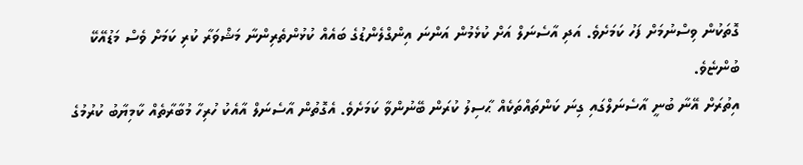ގޮތަކުން ވިސްނުމަށް ފަހު ކަމަށެވެ. އަދި އާސެނަލް އަށް ކުޅެމުން އަންނަ އިންގްލެންޑުގެ ބައެއް ކުޅުންތެރިންނާ މަޝްވަރާ ކުރި ކަމަށް ވެސް މަޑުއޭކޭ ބުންޏެވެ.
އިތުރަށް އޭނާ ބުނީ އާސެނަލްގައި ގިނަ ކަންތައްތަކެއް ޙާސިލު ކުރަން ބޭނުންވާ ކަމަށެވެ. އެގޮތުން އާސެނަލް އާއެކު ހުރިހާ މުބާރާތެއް ކާމިޔާބު ކުރުމުގެ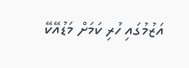އަޒުމުގައި ހުރި ކަމަށް މަޑުއޭކޭ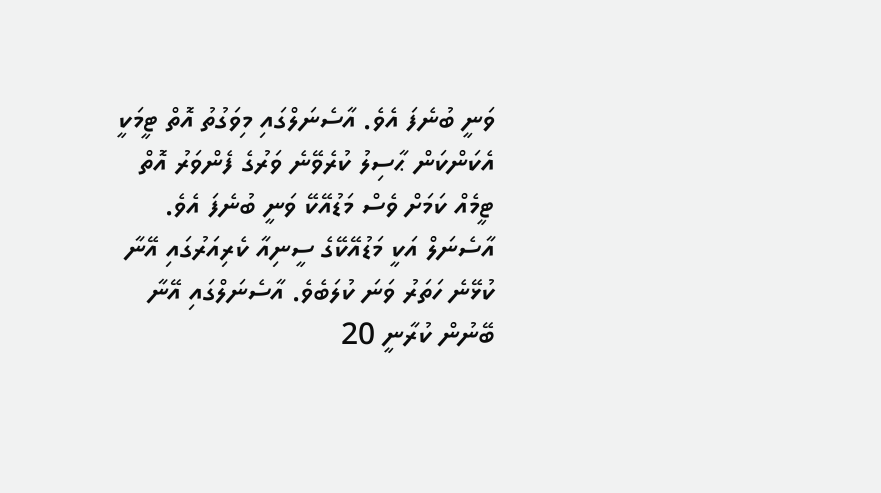ވަނީ ބުނެފަ އެވެ. އާސެނަލްގައި މިވަގުތު އޮތް ޓީމަކީ އެކަންކަން ޙާސިލު ކުރެވޭނެ ވަރުގެ ފެންވަރު އޮތް ޓީމެއް ކަމަށް ވެސް މަޑުއޭކޭ ވަނީ ބުނެފަ އެވެ.
އާސެނަލް އަކީ މަޑުއޭކޭގެ ސީނިއާ ކެރިއަރުގައި އޭނާ ކުޅޭނެ ހަތަރު ވަނަ ކުލަބެވެ. އާސެނަލްގައި އޭނާ ބޭނުން ކުރާނީ 20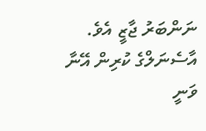ނަންބަރު ޖާޒީ އެވެ. އާސެނަލްގެ ކުރިން އޭނާ ވަނީ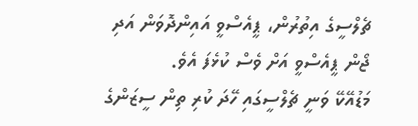ޗެލްސީގެ އިތުރުން، ޕީއެސްވީ އައިންދޮވަން އަދި ޖޯން ޕީއެސްވީ އަށް ވެސް ކުޅެފަ އެވެ.
މަޑުއޭކޭ ވަނީ ޗެލްސީގައި ހޭދަ ކުރި ތިން ސީޒަންގެ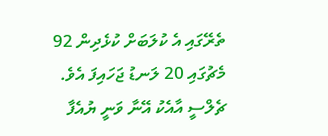ތެރޭގައި އެ ކުލަބަށް ކުޅެދިން 92 މެޗުގައި 20 ލަނޑު ޖަހައިފަ އެވެ. ޗެލްސީ އާއެކު އޭނާ ވަނީ ޔުއެފާ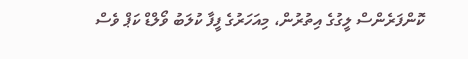ކޮންފަރެންސް ލީގުގެ އިތުރުން، މިއަހަރުގެ ފީފާ ކުލަބު ވޯލްޑް ކަޕް ވެސް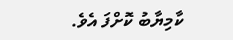ކާމިޔާބު ކޮށްފަ އެވެ.